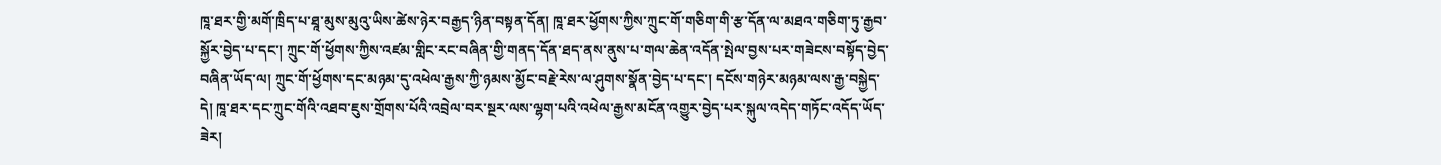ཁཱ་ཐར་གྱི་མགོ་ཁྲིད་པ་ཐཱ་མུས་མུའུ་ཡིས་ཚེས་ཉེར་བརྒྱད་ཉིན་བསྟན་དོན། ཁཱ་ཐར་ཕྱོགས་ཀྱིས་ཀྲུང་གོ་གཅིག་གི་རྩ་དོན་ལ་མཐའ་གཅིག་ཏུ་རྒྱབ་སྐྱོར་བྱེད་པ་དང་། ཀྲུང་གོ་ཕྱོགས་ཀྱིས་འཛམ་གླིང་རང་བཞིན་གྱི་གནད་དོན་ཐད་ནས་ནུས་པ་གལ་ཆེན་འདོན་སྤེལ་བྱས་པར་གཟེངས་བསྟོད་བྱེད་བཞིན་ཡོད་ལ། ཀྲུང་གོ་ཕྱོགས་དང་མཉམ་དུ་འཕེལ་རྒྱས་ཀྱི་ཉམས་མྱོང་བརྗེ་རེས་ལ་ཤུགས་སྣོན་བྱེད་པ་དང་། དངོས་གཉེར་མཉམ་ལས་རྒྱ་བསྐྱེད་དེ། ཁཱ་ཐར་དང་ཀྲུང་གོའི་འཐབ་ཇུས་གྲོགས་པོའི་འབྲེལ་བར་སྔར་ལས་ལྷག་པའི་འཕེལ་རྒྱས་མངོན་འགྱུར་བྱེད་པར་སྐུལ་འདེད་གཏོང་འདོད་ཡོད་ཟེར།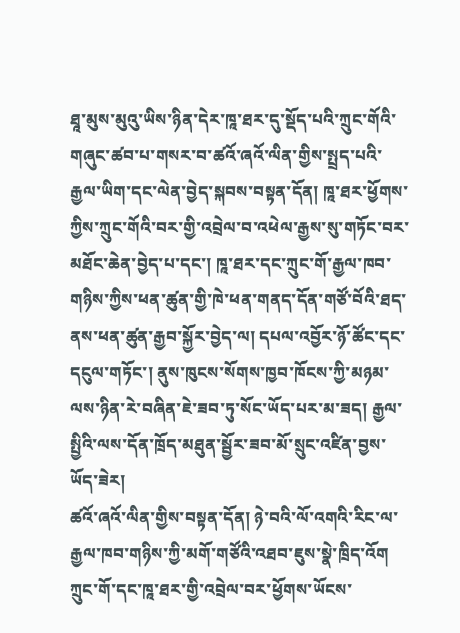ཐཱ་མུས་མུའུ་ཡིས་ཉིན་དེར་ཁཱ་ཐར་དུ་སྡོད་པའི་ཀྲུང་གོའི་གཞུང་ཚབ་པ་གསར་བ་ཚའོ་ཞའོ་ལིན་གྱིས་སྤྲད་པའི་རྒྱལ་ཡིག་དང་ལེན་བྱེད་སྐབས་བསྟན་དོན། ཁཱ་ཐར་ཕྱོགས་ཀྱིས་ཀྲུང་གོའི་བར་གྱི་འབྲེལ་བ་འཕེལ་རྒྱས་སུ་གཏོང་བར་མཐོང་ཆེན་བྱེད་པ་དང་། ཁཱ་ཐར་དང་ཀྲུང་གོ་རྒྱལ་ཁབ་གཉིས་ཀྱིས་ཕན་ཚུན་གྱི་ཁེ་ཕན་གནད་དོན་གཙོ་བོའི་ཐད་ནས་ཕན་ཚུན་རྒྱབ་སྐྱོར་བྱེད་ལ། དཔལ་འབྱོར་ཉོ་ཚོང་དང་དངུལ་གཏོང་། ནུས་ཁུངས་སོགས་ཁྱབ་ཁོངས་ཀྱི་མཉམ་ལས་ཉིན་རེ་བཞིན་ཇེ་ཟབ་ཏུ་སོང་ཡོད་པར་མ་ཟད། རྒྱལ་སྤྱིའི་ལས་དོན་ཁྲོད་མཐུན་སྦྱོར་ཟབ་མོ་སྲུང་འཛིན་བྱས་ཡོད་ཟེར།
ཚའོ་ཞའོ་ལིན་གྱིས་བསྟན་དོན། ཉེ་བའི་ལོ་འགའི་རིང་ལ་རྒྱལ་ཁབ་གཉིས་ཀྱི་མགོ་གཙོའི་འཐབ་ཇུས་སྣེ་ཁྲིད་འོག ཀྲུང་གོ་དང་ཁཱ་ཐར་གྱི་འབྲེལ་བར་ཕྱོགས་ཡོངས་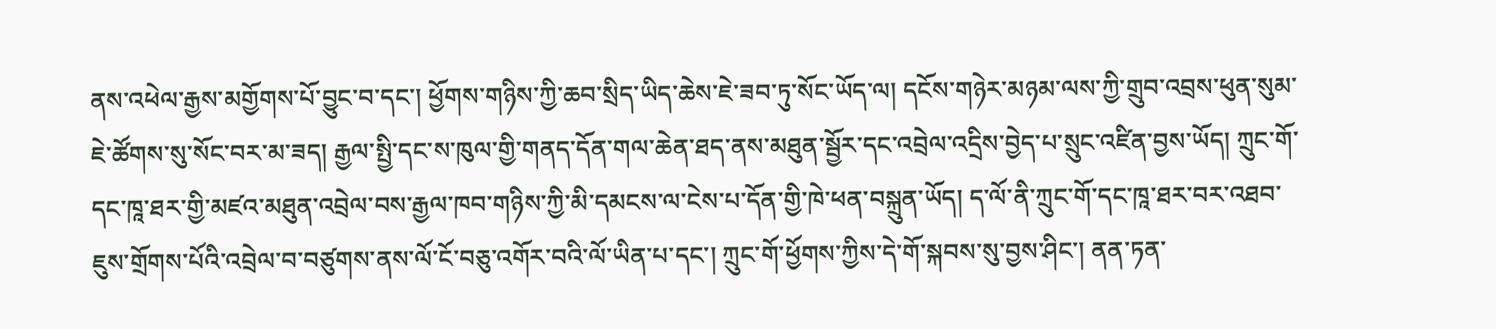ནས་འཕེལ་རྒྱས་མགྱོགས་པོ་བྱུང་བ་དང་། ཕྱོགས་གཉིས་ཀྱི་ཆབ་སྲིད་ཡིད་ཆེས་ཇེ་ཟབ་ཏུ་སོང་ཡོད་ལ། དངོས་གཉེར་མཉམ་ལས་ཀྱི་གྲུབ་འབྲས་ཕུན་སུམ་ཇེ་ཚོགས་སུ་སོང་བར་མ་ཟད། རྒྱལ་སྤྱི་དང་ས་ཁུལ་གྱི་གནད་དོན་གལ་ཆེན་ཐད་ནས་མཐུན་སྦྱོར་དང་འབྲེལ་འདྲིས་བྱེད་པ་སྲུང་འཛིན་བྱས་ཡོད། ཀྲུང་གོ་དང་ཁཱ་ཐར་གྱི་མཛའ་མཐུན་འབྲེལ་བས་རྒྱལ་ཁབ་གཉིས་ཀྱི་མི་དམངས་ལ་ངེས་པ་དོན་གྱི་ཁེ་ཕན་བསྐྲུན་ཡོད། ད་ལོ་ནི་ཀྲུང་གོ་དང་ཁཱ་ཐར་བར་འཐབ་ཇུས་གྲོགས་པོའི་འབྲེལ་བ་བཙུགས་ནས་ལོ་ངོ་བཅུ་འགོར་བའི་ལོ་ཡིན་པ་དང་། ཀྲུང་གོ་ཕྱོགས་ཀྱིས་དེ་གོ་སྐབས་སུ་བྱས་ཤིང་། ནན་ཏན་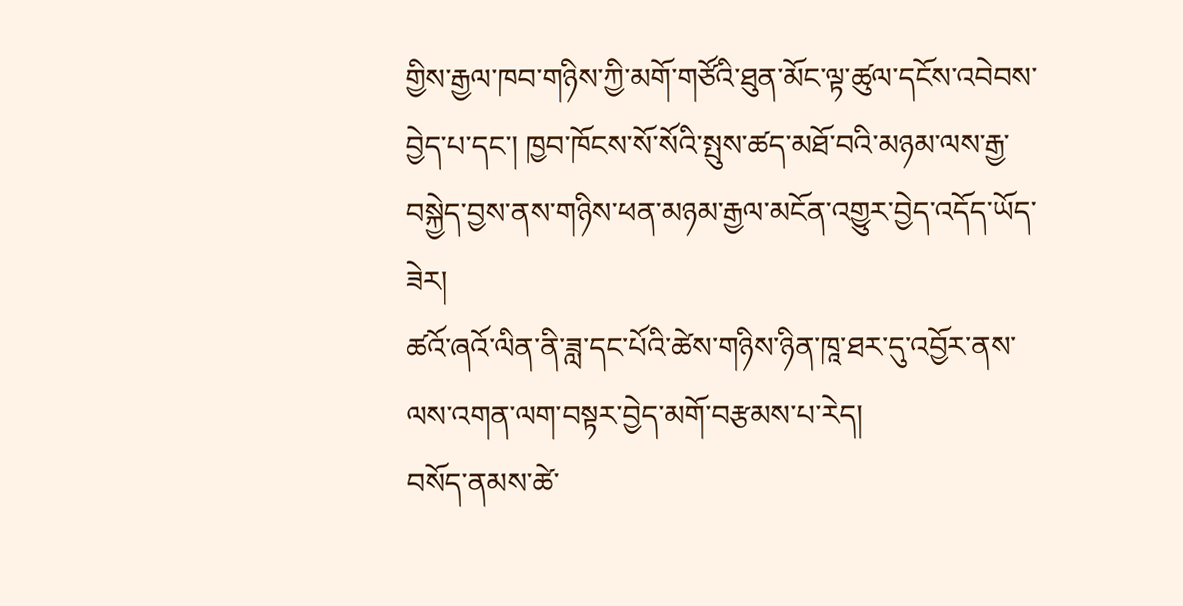གྱིས་རྒྱལ་ཁབ་གཉིས་ཀྱི་མགོ་གཙོའི་ཐུན་མོང་ལྟ་ཚུལ་དངོས་འབེབས་བྱེད་པ་དང་། ཁྱབ་ཁོངས་སོ་སོའི་སྤུས་ཚད་མཐོ་བའི་མཉམ་ལས་རྒྱ་བསྐྱེད་བྱས་ནས་གཉིས་ཕན་མཉམ་རྒྱལ་མངོན་འགྱུར་བྱེད་འདོད་ཡོད་ཟེར།
ཚའོ་ཞའོ་ལིན་ནི་ཟླ་དང་པོའི་ཚེས་གཉིས་ཉིན་ཁཱ་ཐར་དུ་འབྱོར་ནས་ལས་འགན་ལག་བསྟར་བྱེད་མགོ་བརྩམས་པ་རེད།
བསོད་ནམས་ཚེ་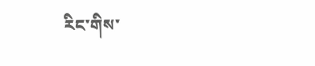རིང་གིས་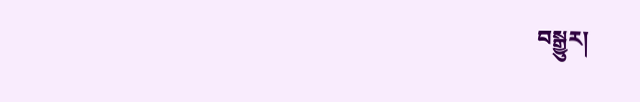བསྒྱུར།